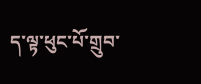ད་ལྟ་ཕུང་པོ་གྲུབ་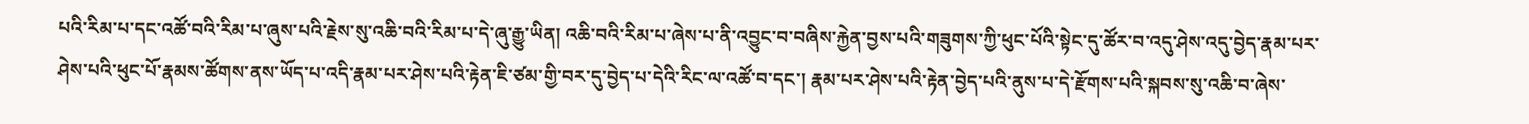པའི་རིམ་པ་དང་འཚོ་བའི་རིམ་པ་ཞུས་པའི་རྗེས་སུ་འཆི་བའི་རིམ་པ་དེ་ཞུ་རྒྱུ་ཡིན། འཆི་བའི་རིམ་པ་ཞེས་པ་ནི་འབྱུང་བ་བཞིས་རྐྱེན་བྱས་པའི་གཟུགས་ཀྱི་ཕུང་པོའི་སྟེང་དུ་ཚོར་བ་འདུ་ཤེས་འདུ་བྱེད་རྣམ་པར་ཤེས་པའི་ཕུང་པོ་རྣམས་ཚོགས་ནས་ཡོད་པ་འདི་རྣམ་པར་ཤེས་པའི་རྟེན་ཇི་ཙམ་གྱི་བར་དུ་བྱེད་པ་དེའི་རིང་ལ་འཚོ་བ་དང་། རྣམ་པར་ཤེས་པའི་རྟེན་བྱེད་པའི་ནུས་པ་དེ་རྫོགས་པའི་སྐབས་སུ་འཆི་བ་ཞེས་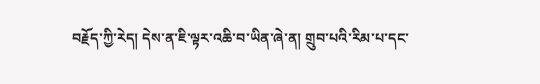བརྗོད་ཀྱི་རེད། དེས་ན་ཇི་ལྟར་འཆི་བ་ཡིན་ཞེ་ན། གྲུབ་པའི་རིམ་པ་དང་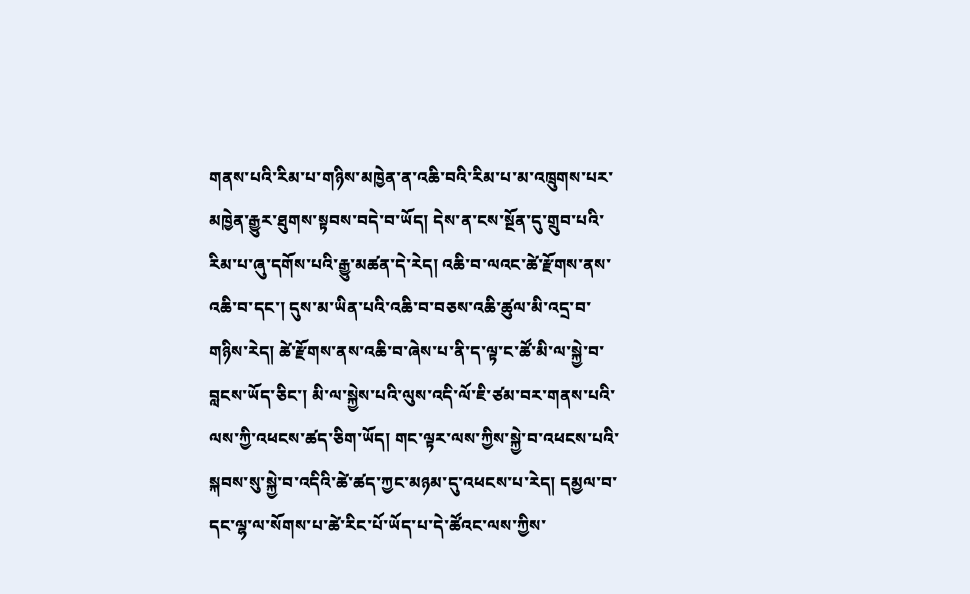གནས་པའི་རིམ་པ་གཉིས་མཁྱེན་ན་འཆི་བའི་རིམ་པ་མ་འཁྲུགས་པར་མཁྱེན་རྒྱུར་ཐུགས་སྟབས་བདེ་བ་ཡོད། དེས་ན་ངས་སྔོན་དུ་གྲུབ་པའི་རིམ་པ་ཞུ་དགོས་པའི་རྒྱུ་མཚན་དེ་རེད། འཆི་བ་ལའང་ཚེ་རྫོགས་ནས་འཆི་བ་དང་། དུས་མ་ཡིན་པའི་འཆི་བ་བཅས་འཆི་ཚུལ་མི་འདྲ་བ་གཉིས་རེད། ཚེ་རྫོགས་ནས་འཆི་བ་ཞེས་པ་ནི་ད་ལྟ་ང་ཚོ་མི་ལ་སྐྱེ་བ་བླངས་ཡོད་ཅིང་། མི་ལ་སྐྱེས་པའི་ལུས་འདི་ལོ་ཇི་ཙམ་བར་གནས་པའི་ལས་ཀྱི་འཕངས་ཚད་ཅིག་ཡོད། གང་ལྟར་ལས་ཀྱིས་སྐྱེ་བ་འཕངས་པའི་སྐབས་སུ་སྐྱེ་བ་འདིའི་ཚེ་ཚད་ཀྱང་མཉམ་དུ་འཕངས་པ་རེད། དམྱལ་བ་དང་ལྷ་ལ་སོགས་པ་ཚེ་རིང་པོ་ཡོད་པ་དེ་ཚོའང་ལས་ཀྱིས་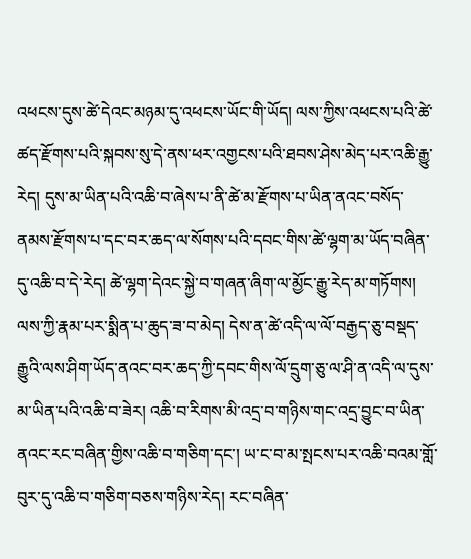འཕངས་དུས་ཚེ་དེའང་མཉམ་དུ་འཕངས་ཡོང་གི་ཡོད། ལས་ཀྱིས་འཕངས་པའི་ཚེ་ཚད་རྫོགས་པའི་སྐབས་སུ་དེ་ནས་ཕར་འགྱངས་པའི་ཐབས་ཤེས་མེད་པར་འཆི་རྒྱུ་རེད། དུས་མ་ཡིན་པའི་འཆི་བ་ཞེས་པ་ནི་ཚེ་མ་རྫོགས་པ་ཡིན་ནའང་བསོད་ནམས་རྫོགས་པ་དང་བར་ཆད་ལ་སོགས་པའི་དབང་གིས་ཚེ་ལྷག་མ་ཡོད་བཞིན་དུ་འཆི་བ་དེ་རེད། ཚེ་ལྷག་དེའང་སྐྱེ་བ་གཞན་ཞིག་ལ་མྱོང་རྒྱུ་རེད་མ་གཏོགས། ལས་ཀྱི་རྣམ་པར་སྨིན་པ་ཆུད་ཟ་བ་མེད། དེས་ན་ཚེ་འདི་ལ་ལོ་བརྒྱད་ཅུ་བསྡད་རྒྱུའི་ལས་ཤིག་ཡོད་ནའང་བར་ཆད་ཀྱི་དབང་གིས་ལོ་དྲུག་ཅུ་ལ་ཤི་ན་འདི་ལ་དུས་མ་ཡིན་པའི་འཆི་བ་ཟེར། འཆི་བ་རིགས་མི་འདྲ་བ་གཉིས་གང་འདྲ་བྱུང་བ་ཡིན་ནའང་རང་བཞིན་གྱིས་འཆི་བ་གཅིག་དང་། ཡ་ང་བ་མ་སྤངས་པར་འཆི་བའམ་གློ་བུར་དུ་འཆི་བ་གཅིག་བཅས་གཉིས་རེད། རང་བཞིན་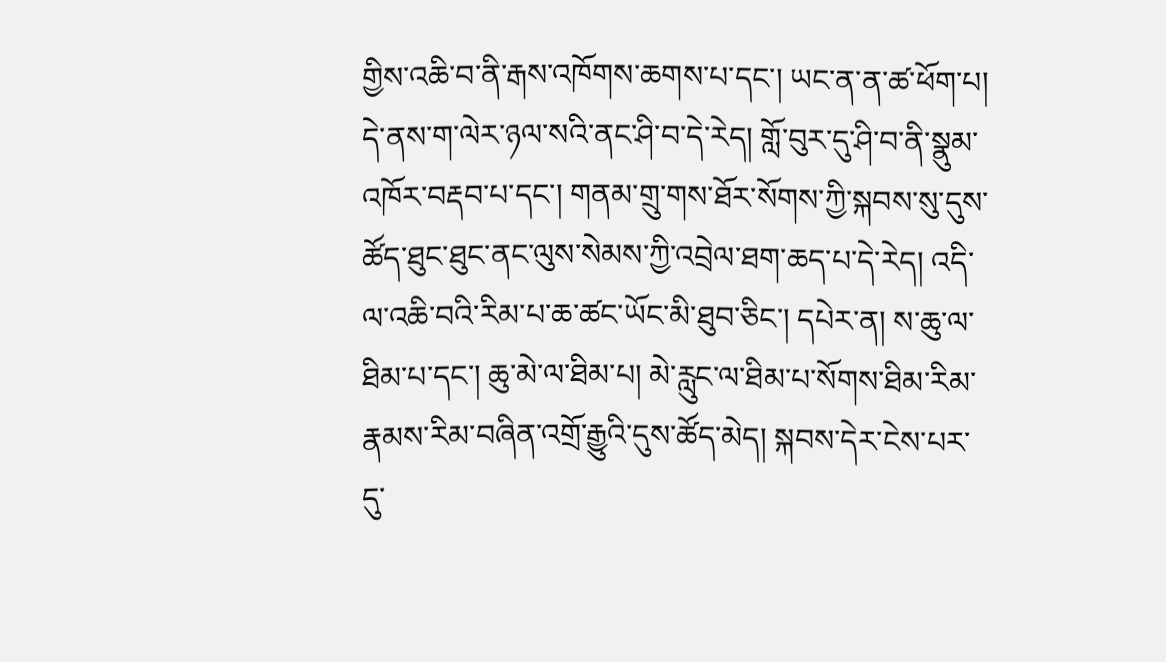གྱིས་འཆི་བ་ནི་རྒས་འཁོགས་ཆགས་པ་དང་། ཡང་ན་ན་ཚ་ཕོག་པ། དེ་ནས་ག་ལེར་ཉལ་སའི་ནང་ཤི་བ་དེ་རེད། གློ་བུར་དུ་ཤི་བ་ནི་སྣུམ་འཁོར་བརྡབ་པ་དང་། གནམ་གྲུ་གས་ཐོར་སོགས་ཀྱི་སྐབས་སུ་དུས་ཚོད་ཐུང་ཐུང་ནང་ལུས་སེམས་ཀྱི་འབྲེལ་ཐག་ཆད་པ་དེ་རེད། འདི་ལ་འཆི་བའི་རིམ་པ་ཆ་ཚང་ཡོང་མི་ཐུབ་ཅིང་། དཔེར་ན། ས་ཆུ་ལ་ཐིམ་པ་དང་། ཆུ་མེ་ལ་ཐིམ་པ། མེ་རླུང་ལ་ཐིམ་པ་སོགས་ཐིམ་རིམ་རྣམས་རིམ་བཞིན་འགྲོ་རྒྱུའི་དུས་ཚོད་མེད། སྐབས་དེར་ངེས་པར་དུ་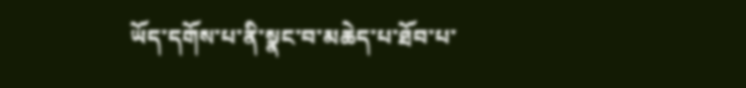ཡོད་དགོས་པ་ནི་སྣང་བ་མཆེད་པ་ཐོབ་པ་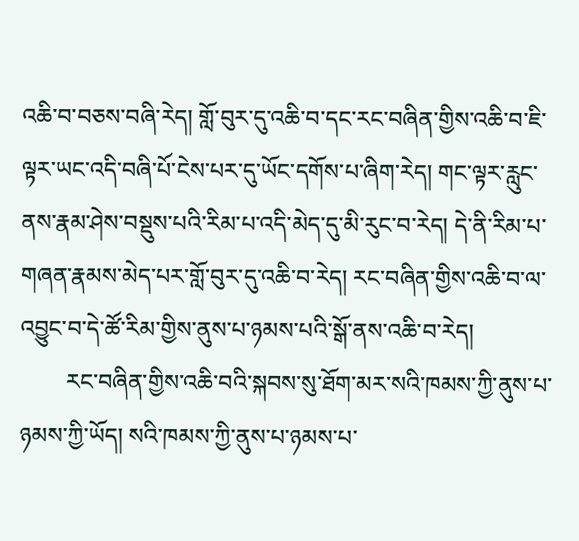འཆི་བ་བཅས་བཞི་རེད། གློ་བུར་དུ་འཆི་བ་དང་རང་བཞིན་གྱིས་འཆི་བ་ཇི་ལྟར་ཡང་འདི་བཞི་པོ་ངེས་པར་དུ་ཡོང་དགོས་པ་ཞིག་རེད། གང་ལྟར་རླུང་ནས་རྣམ་ཤེས་བསྡུས་པའི་རིམ་པ་འདི་མེད་དུ་མི་རུང་བ་རེད། དེ་ནི་རིམ་པ་གཞན་རྣམས་མེད་པར་གློ་བུར་དུ་འཆི་བ་རེད། རང་བཞིན་གྱིས་འཆི་བ་ལ་འབྱུང་བ་དེ་ཚོ་རིམ་གྱིས་ནུས་པ་ཉམས་པའི་སྒོ་ནས་འཆི་བ་རེད།
        རང་བཞིན་གྱིས་འཆི་བའི་སྐབས་སུ་ཐོག་མར་སའི་ཁམས་ཀྱི་ནུས་པ་ཉམས་ཀྱི་ཡོད། སའི་ཁམས་ཀྱི་ནུས་པ་ཉམས་པ་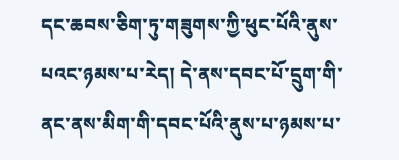དང་ཆབས་ཅིག་ཏུ་གཟུགས་ཀྱི་ཕུང་པོའི་ནུས་པའང་ཉམས་པ་རེད། དེ་ནས་དབང་པོ་དྲུག་གི་ནང་ནས་མིག་གི་དབང་པོའི་ནུས་པ་ཉམས་པ་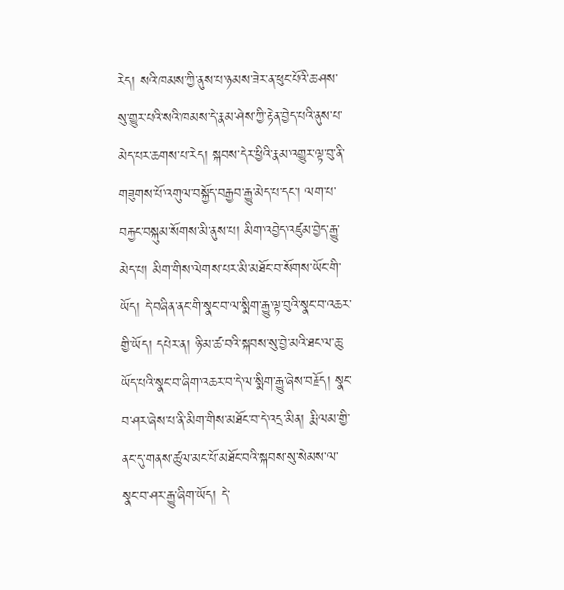རེད། སའི་ཁམས་ཀྱི་ནུས་པ་ཉམས་ཟེར་ན་ཕུང་པོའི་ཆ་ཤས་སུ་གྱུར་པའི་སའི་ཁམས་དེ་རྣམ་ཤེས་ཀྱི་རྟེན་བྱེད་པའི་ནུས་པ་མེད་པར་ཆགས་པ་རེད། སྐབས་དེར་ཕྱིའི་རྣམ་འགྱུར་ལྟ་བུ་ནི་གཟུགས་པོ་འགུལ་བསྐྱོད་བརྒྱབ་རྒྱུ་མེད་པ་དང་། ལག་པ་བརྐྱང་བསྐུམ་སོགས་མི་ནུས་པ། མིག་འབྱེད་འཛུམ་བྱེད་རྒྱུ་མེད་པ། མིག་གིས་ལེགས་པར་མི་མཐོང་བ་སོགས་ཡོང་གི་ཡོད། དེ་བཞིན་ནང་གི་སྣང་བ་ལ་སྨིག་རྒྱུ་ལྟ་བུའི་སྣང་བ་འཆར་གྱི་ཡོད། དཔེར་ན། ཉི་མ་ཚ་བའི་སྐབས་སུ་བྱེ་མའི་ཐང་ལ་ཆུ་ཡོད་པའི་སྣང་བ་ཞིག་འཆར་བ་དེ་ལ་སྨིག་རྒྱུ་ཞེས་བརྗོད། སྣང་བ་ཤར་ཞེས་པ་ནི་མིག་གིས་མཐོང་བ་དེ་འདྲ་མིན། རྨི་ལམ་གྱི་ནང་དུ་གནས་ཚུལ་མང་པོ་མཐོང་བའི་སྐབས་སུ་སེམས་ལ་སྣང་བ་ཤར་རྒྱུ་ཞིག་ཡོད། དེ་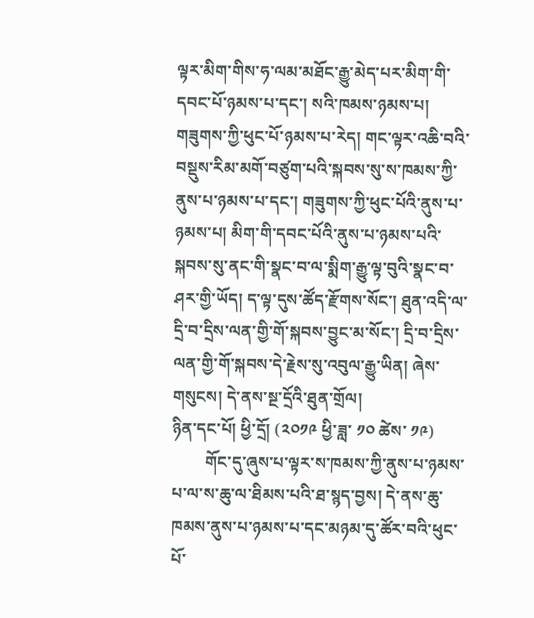ལྟར་མིག་གིས་ཧ་ལམ་མཐོང་རྒྱུ་མེད་པར་མིག་གི་དབང་པོ་ཉམས་པ་དང་། སའི་ཁམས་ཉམས་པ། གཟུགས་ཀྱི་ཕུང་པོ་ཉམས་པ་རེད། གང་ལྟར་འཆི་བའི་བསྡུས་རིམ་མགོ་བཙུག་པའི་སྐབས་སུ་ས་ཁམས་ཀྱི་ནུས་པ་ཉམས་པ་དང་། གཟུགས་ཀྱི་ཕུང་པོའི་ནུས་པ་ཉམས་པ། མིག་གི་དབང་པོའི་ནུས་པ་ཉམས་པའི་སྐབས་སུ་ནང་གི་སྣང་བ་ལ་སྨིག་རྒྱུ་ལྟ་བུའི་སྣང་བ་ཤར་གྱི་ཡོད། ད་ལྟ་དུས་ཚོད་རྫོགས་སོང་། ཐུན་འདི་ལ་དྲི་བ་དྲིས་ལན་གྱི་གོ་སྐབས་བྱུང་མ་སོང་། དྲི་བ་དྲིས་ལན་གྱི་གོ་སྐབས་དེ་རྗེས་སུ་འབུལ་རྒྱུ་ཡིན། ཞེས་གསུངས། དེ་ནས་སྔ་དྲོའི་ཐུན་གྲོལ།
ཉིན་དང་པོ། ཕྱི་དྲོ། (༢༠༡༩ ཕྱི་ཟླ་ ༡༠ ཚེས་ ༡༩)
        གོང་དུ་ཞུས་པ་ལྟར་ས་ཁམས་ཀྱི་ནུས་པ་ཉམས་པ་ལ་ས་ཆུ་ལ་ཐིམས་པའི་ཐ་སྙད་བྱས། དེ་ནས་ཆུ་ཁམས་ནུས་པ་ཉམས་པ་དང་མཉམ་དུ་ཚོར་བའི་ཕུང་པོ་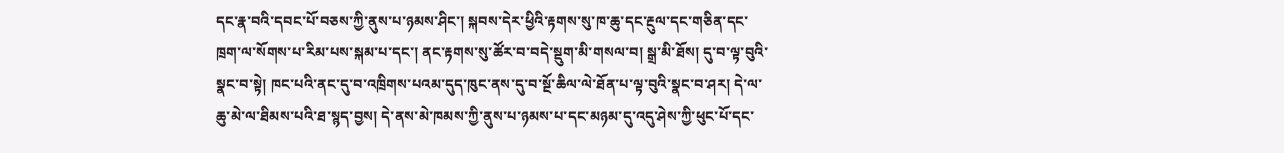དང་རྣ་བའི་དབང་པོ་བཅས་ཀྱི་ནུས་པ་ཉམས་ཤིང་། སྐབས་དེར་ཕྱིའི་རྟགས་སུ་ཁ་ཆུ་དང་རྔུལ་དང་གཅིན་དང་ཁྲག་ལ་སོགས་པ་རིམ་པས་སྐམ་པ་དང་། ནང་རྟགས་སུ་ཚོར་བ་བདེ་སྡུག་མི་གསལ་བ། སྒྲ་མི་ཐོས། དུ་བ་ལྟ་བུའི་སྣང་བ་སྟེ། ཁང་པའི་ནང་དུ་བ་འཁྲིགས་པའམ་དུད་ཁུང་ནས་དུ་བ་སྔོ་ཆིལ་ལེ་ཐོན་པ་ལྟ་བུའི་སྣང་བ་ཤར། དེ་ལ་ཆུ་མེ་ལ་ཐིམས་པའི་ཐ་སྙད་བྱས། དེ་ནས་མེ་ཁམས་ཀྱི་ནུས་པ་ཉམས་པ་དང་མཉམ་དུ་འདུ་ཤེས་ཀྱི་ཕུང་པོ་དང་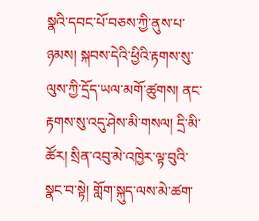སྣའི་དབང་པོ་བཅས་ཀྱི་ནུས་པ་ཉམས། སྐབས་དེའི་ཕྱིའི་རྟགས་སུ་ལུས་ཀྱི་དྲོད་ཡལ་མགོ་ཚུགས། ནང་རྟགས་སུ་འདུ་ཤེས་མི་གསལ། དྲི་མི་ཚོར། སྲིན་འབུ་མེ་འཁྱེར་ལྟ་བུའི་སྣང་བ་སྟེ། གློག་སྐུད་ལས་མེ་ཚག་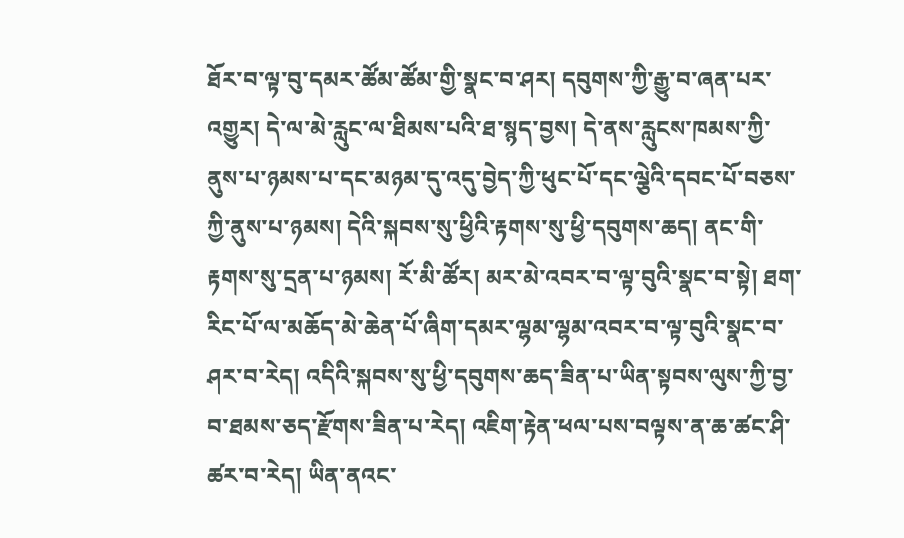ཐོར་བ་ལྟ་བུ་དམར་ཚོམ་ཚོམ་གྱི་སྣང་བ་ཤར། དབུགས་ཀྱི་རྒྱུ་བ་ཞན་པར་འགྱུར། དེ་ལ་མེ་རླུང་ལ་ཐིམས་པའི་ཐ་སྙད་བྱས། དེ་ནས་རླུངས་ཁམས་ཀྱི་ནུས་པ་ཉམས་པ་དང་མཉམ་དུ་འདུ་བྱེད་ཀྱི་ཕུང་པོ་དང་ལྕེའི་དབང་པོ་བཅས་ཀྱི་ནུས་པ་ཉམས། དེའི་སྐབས་སུ་ཕྱིའི་རྟགས་སུ་ཕྱི་དབུགས་ཆད། ནང་གི་རྟགས་སུ་དྲན་པ་ཉམས། རོ་མི་ཚོར། མར་མེ་འབར་བ་ལྟ་བུའི་སྣང་བ་སྟེ། ཐག་རིང་པོ་ལ་མཆོད་མེ་ཆེན་པོ་ཞིག་དམར་ལྷམ་ལྷམ་འབར་བ་ལྟ་བུའི་སྣང་བ་ཤར་བ་རེད། འདིའི་སྐབས་སུ་ཕྱི་དབུགས་ཆད་ཟིན་པ་ཡིན་སྟབས་ལུས་ཀྱི་བྱ་བ་ཐམས་ཅད་རྫོགས་ཟིན་པ་རེད། འཇིག་རྟེན་ཕལ་པས་བལྟས་ན་ཆ་ཚང་ཤི་ཚར་བ་རེད། ཡིན་ནའང་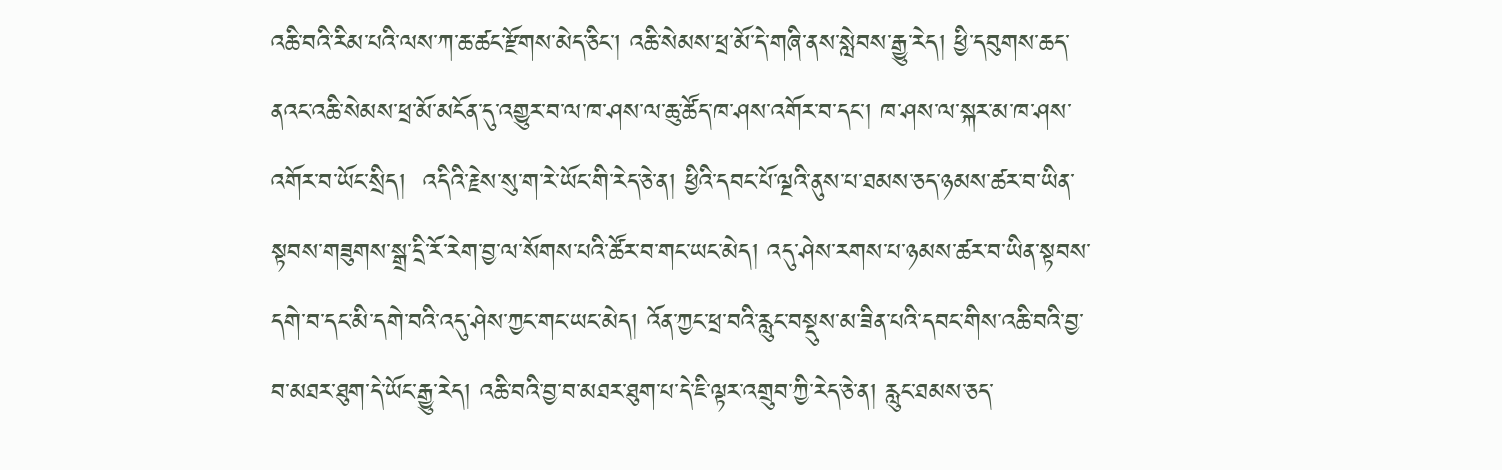འཆི་བའི་རིམ་པའི་ལས་ཀ་ཆ་ཚང་རྫོགས་མེད་ཅིང་། འཆི་སེམས་ཕྲ་མོ་དེ་གཞི་ནས་སླེབས་རྒྱུ་རེད། ཕྱི་དབུགས་ཆད་ནའང་འཆི་སེམས་ཕྲ་མོ་མངོན་དུ་འགྱུར་བ་ལ་ཁ་ཤས་ལ་ཆུ་ཚོད་ཁ་ཤས་འགོར་བ་དང་། ཁ་ཤས་ལ་སྐར་མ་ཁ་ཤས་འགོར་བ་ཡོང་སྲིད།  འདིའི་རྗེས་སུ་ག་རེ་ཡོང་གི་རེད་ཅེ་ན། ཕྱིའི་དབང་པོ་ལྔའི་ནུས་པ་ཐམས་ཅད་ཉམས་ཚར་བ་ཡིན་སྟབས་གཟུགས་སྒྲ་དྲི་རོ་རེག་བྱ་ལ་སོགས་པའི་ཚོར་བ་གང་ཡང་མེད། འདུ་ཤེས་རགས་པ་ཉམས་ཚར་བ་ཡིན་སྟབས་དགེ་བ་དང་མི་དགེ་བའི་འདུ་ཤེས་ཀྱང་གང་ཡང་མེད། འོན་ཀྱང་ཕྲ་བའི་རླུང་བསྡུས་མ་ཟིན་པའི་དབང་གིས་འཆི་བའི་བྱ་བ་མཐར་ཐུག་དེ་ཡོང་རྒྱུ་རེད། འཆི་བའི་བྱ་བ་མཐར་ཐུག་པ་དེ་ཇི་ལྟར་འགྲུབ་ཀྱི་རེད་ཅེ་ན། རླུང་ཐམས་ཅད་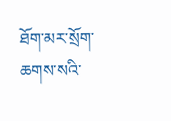ཐོག་མར་སྲོག་ཆགས་སའི་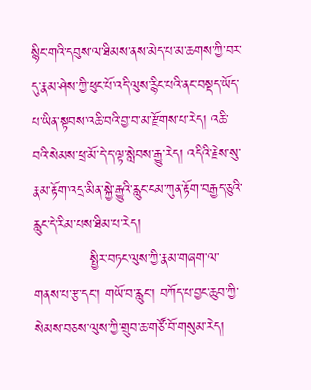སྙིང་གའི་དབུས་ལ་ཐིམས་ནས་མེད་པ་མ་ཆགས་ཀྱི་བར་དུ་རྣམ་ཤེས་ཀྱི་ཕུང་པོ་འདི་ལུས་རྙིང་པའི་ནང་བསྡད་ཡོད་པ་ཡིན་སྟབས་འཆི་བའི་བྱ་བ་མ་རྫོགས་པ་རེད། འཆི་བའི་སེམས་ཕྲ་མོ་དེ་ད་ལྟ་སླེབས་རྒྱུ་རེད། འདིའི་རྗེས་སུ་རྣམ་རྟོག་འདྲ་མིན་སྐྱེ་རྒྱུའི་རླུང་ངམ་ཀུན་རྟོག་བརྒྱད་ཅུའི་རླུང་དེ་རིམ་པས་ཐིམ་པ་རེད།
            སྤྱིར་བཏང་ལུས་ཀྱི་རྣམ་གཞག་ལ་གནས་པ་རྩ་དང་། གཡོ་བ་རླུང་། བཀོད་པ་བྱང་ཆུབ་ཀྱི་སེམས་བཅས་ལུས་ཀྱི་གྲུབ་ཆ་གཙོ་བོ་གསུམ་རེད།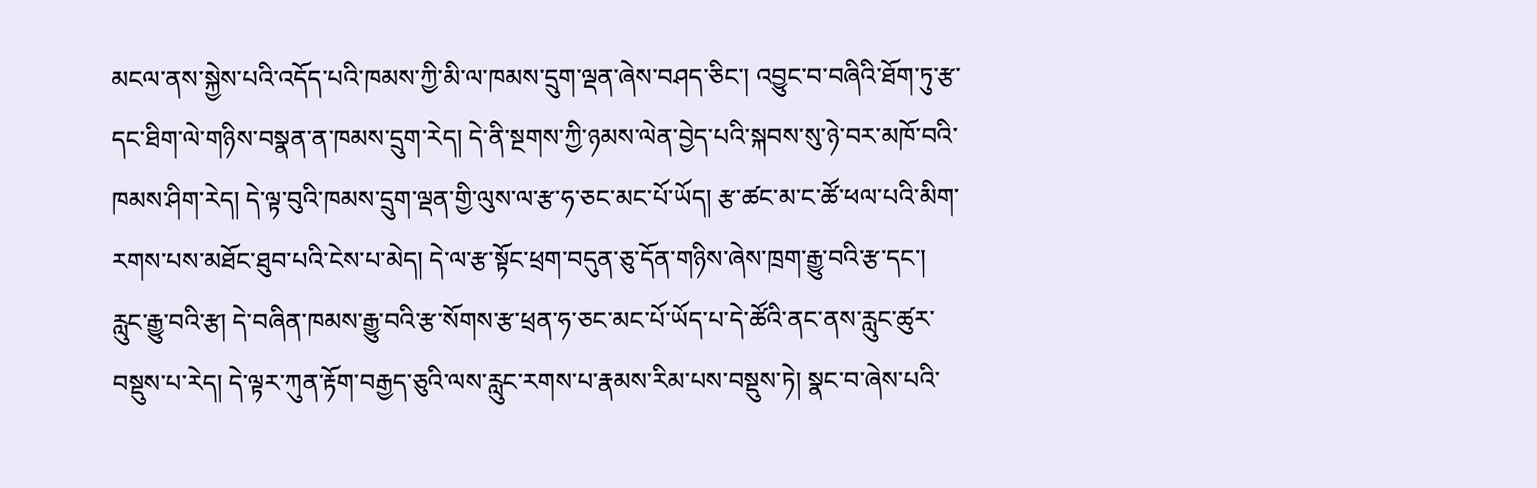མངལ་ནས་སྐྱེས་པའི་འདོད་པའི་ཁམས་ཀྱི་མི་ལ་ཁམས་དྲུག་ལྡན་ཞེས་བཤད་ཅིང་། འབྱུང་བ་བཞིའི་ཐོག་ཏུ་རྩ་དང་ཐིག་ལེ་གཉིས་བསྣན་ན་ཁམས་དྲུག་རེད། དེ་ནི་སྔགས་ཀྱི་ཉམས་ལེན་བྱེད་པའི་སྐབས་སུ་ཉེ་བར་མཁོ་བའི་ཁམས་ཤིག་རེད། དེ་ལྟ་བུའི་ཁམས་དྲུག་ལྡན་གྱི་ལུས་ལ་རྩ་ཧ་ཅང་མང་པོ་ཡོད། རྩ་ཚང་མ་ང་ཚོ་ཕལ་པའི་མིག་རགས་པས་མཐོང་ཐུབ་པའི་ངེས་པ་མེད། དེ་ལ་རྩ་སྟོང་ཕྲག་བདུན་ཅུ་དོན་གཉིས་ཞེས་ཁྲག་རྒྱུ་བའི་རྩ་དང་། རླུང་རྒྱུ་བའི་རྩ། དེ་བཞིན་ཁམས་རྒྱུ་བའི་རྩ་སོགས་རྩ་ཕྲན་ཧ་ཅང་མང་པོ་ཡོད་པ་དེ་ཚོའི་ནང་ནས་རླུང་ཚུར་བསྡུས་པ་རེད། དེ་ལྟར་ཀུན་རྟོག་བརྒྱད་ཅུའི་ལས་རླུང་རགས་པ་རྣམས་རིམ་པས་བསྡུས་ཏེ། སྣང་བ་ཞེས་པའི་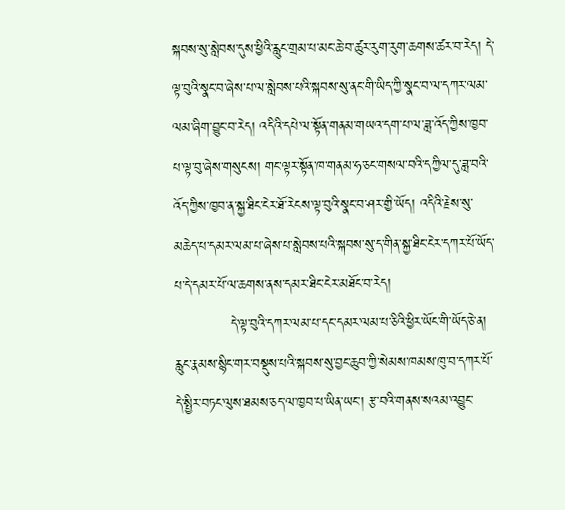སྐབས་སུ་སླེབས་དུས་ཕྱིའི་རླུང་གྲམ་པ་མང་ཆེ་བ་ཚུར་རུག་རུག་ཆགས་ཚར་བ་རེད། དེ་ལྟ་བུའི་སྣང་བ་ཞེས་པ་ལ་སླེབས་པའི་སྐབས་སུ་ནང་གི་ཡིད་ཀྱི་སྣང་བ་ལ་དཀར་ལམ་ལམ་ཞིག་བྱུང་བ་རེད། འདིའི་དཔེ་ལ་སྟོན་གནམ་གཡའ་དག་པ་ལ་ཟླ་འོད་ཀྱིས་ཁྱབ་པ་ལྟ་བུ་ཞེས་གསུངས། གང་ལྟར་སྟོན་ཁ་གནམ་ཧ་ཅང་གསལ་བའི་དཀྱིལ་དུ་ཟླ་བའི་འོད་ཀྱིས་ཁྱབ་ན་སྐྱ་ཐིང་ངེར་ཐོ་རེངས་ལྟ་བུའི་སྣང་བ་ཤར་གྱི་ཡོད། འདིའི་རྗེས་སུ་མཆེད་པ་དམར་ལམ་པ་ཞེས་པ་སླེབས་པའི་སྐབས་སུ་ད་གིན་སྐྱ་ཐིང་ངེར་དཀར་པོ་ཡོད་པ་དེ་དམར་པོ་ལ་ཆགས་ནས་དམར་ཐིང་ངེར་མཐོང་བ་རེད།
            དེ་ལྟ་བུའི་དཀར་ལམ་པ་དང་དམར་ལམ་པ་ཅིའི་ཕྱིར་ཡོང་གི་ཡོད་ཅེ་ན། རླུང་རྣམས་སྙིང་གར་བསྡུས་པའི་སྐབས་སུ་བྱང་ཆུབ་ཀྱི་སེམས་ཁམས་ཁུ་བ་དཀར་པོ་དེ་སྤྱིར་བཏང་ལུས་ཐམས་ཅད་ལ་ཁྱབ་པ་ཡིན་ཡང་། རྩ་བའི་གནས་སའམ་འབྱུང་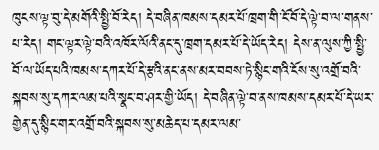ཁུངས་ལྟ་བུ་དེ་མགོའི་སྤྱི་བོ་རེད། དེ་བཞིན་ཁམས་དམར་པོ་ཁྲག་གི་ངོ་བོ་དེ་ལྟེ་བ་ལ་གནས་པ་རེད། གང་ལྟར་ལྟེ་བའི་འཁོར་ལོའི་ནང་དུ་ཁྲག་དམར་པོ་དེ་ཡོད་རེད། དེས་ན་ལུས་ཀྱི་སྤྱི་བོ་ལ་ཡོད་པའི་ཁམས་དཀར་པོ་དེ་རྩའི་ནང་ནས་མར་བབས་ཏེ་སྙིང་གའི་ངོས་སུ་འགྲོ་བའི་སྐབས་སུ་དཀར་ལམ་པའི་སྣང་བ་ཤར་གྱི་ཡོད། དེ་བཞིན་ལྟེ་བ་ནས་ཁམས་དམར་པོ་དེ་ཡར་གྱེན་དུ་སྙིང་གར་འགྲོ་བའི་སྐབས་སུ་མཆེད་པ་དམར་ལམ་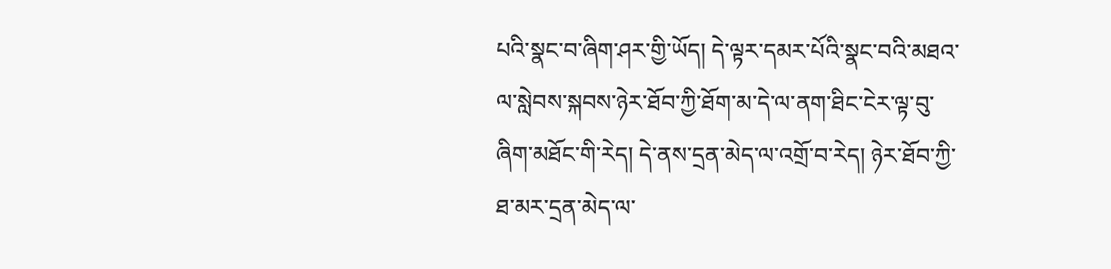པའི་སྣང་བ་ཞིག་ཤར་གྱི་ཡོད། དེ་ལྟར་དམར་པོའི་སྣང་བའི་མཐའ་ལ་སླེབས་སྐབས་ཉེར་ཐོབ་ཀྱི་ཐོག་མ་དེ་ལ་ནག་ཐིང་ངེར་ལྟ་བུ་ཞིག་མཐོང་གི་རེད། དེ་ནས་དྲན་མེད་ལ་འགྲོ་བ་རེད། ཉེར་ཐོབ་ཀྱི་ཐ་མར་དྲན་མེད་ལ་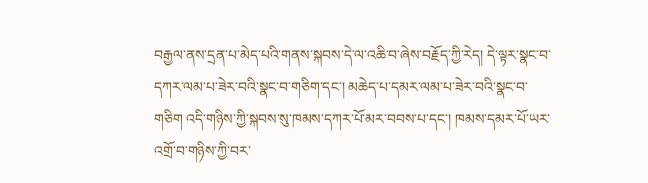བརྒྱལ་ནས་དྲན་པ་མེད་པའི་གནས་སྐབས་དེ་ལ་འཆི་བ་ཞེས་བརྗོད་ཀྱི་རེད། དེ་ལྟར་སྣང་བ་དཀར་ལམ་པ་ཟེར་བའི་སྣང་བ་གཅིག་དང་། མཆེད་པ་དམར་ལམ་པ་ཟེར་བའི་སྣང་བ་གཅིག འདི་གཉིས་ཀྱི་སྐབས་སུ་ཁམས་དཀར་པོ་མར་བབས་པ་དང་། ཁམས་དམར་པོ་ཡར་འགྲོ་བ་གཉིས་ཀྱི་བར་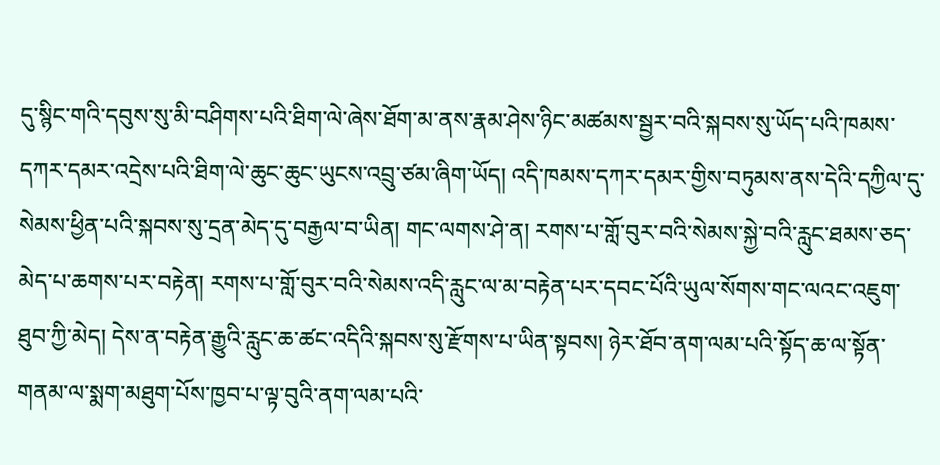དུ་སྙིང་གའི་དབུས་སུ་མི་བཤིགས་པའི་ཐིག་ལེ་ཞེས་ཐོག་མ་ནས་རྣམ་ཤེས་ཉིང་མཚམས་སྦྱར་བའི་སྐབས་སུ་ཡོད་པའི་ཁམས་དཀར་དམར་འདྲེས་པའི་ཐིག་ལེ་ཆུང་ཆུང་ཡུངས་འབྲུ་ཙམ་ཞིག་ཡོད། འདི་ཁམས་དཀར་དམར་གྱིས་བཏུམས་ནས་དེའི་དཀྱིལ་དུ་སེམས་ཕྱིན་པའི་སྐབས་སུ་དྲན་མེད་དུ་བརྒྱལ་བ་ཡིན། གང་ལགས་ཤེ་ན། རགས་པ་གློ་བུར་བའི་སེམས་སྐྱེ་བའི་རླུང་ཐམས་ཅད་མེད་པ་ཆགས་པར་བརྟེན། རགས་པ་གློ་བུར་བའི་སེམས་འདི་རླུང་ལ་མ་བརྟེན་པར་དབང་པོའི་ཡུལ་སོགས་གང་ལའང་འཇུག་ཐུབ་ཀྱི་མེད། དེས་ན་བརྟེན་རྒྱུའི་རླུང་ཆ་ཚང་འདིའི་སྐབས་སུ་རྫོགས་པ་ཡིན་སྟབས། ཉེར་ཐོབ་ནག་ལམ་པའི་སྟོད་ཆ་ལ་སྟོན་གནམ་ལ་སྨག་མཐུག་པོས་ཁྱབ་པ་ལྟ་བུའི་ནག་ལམ་པའི་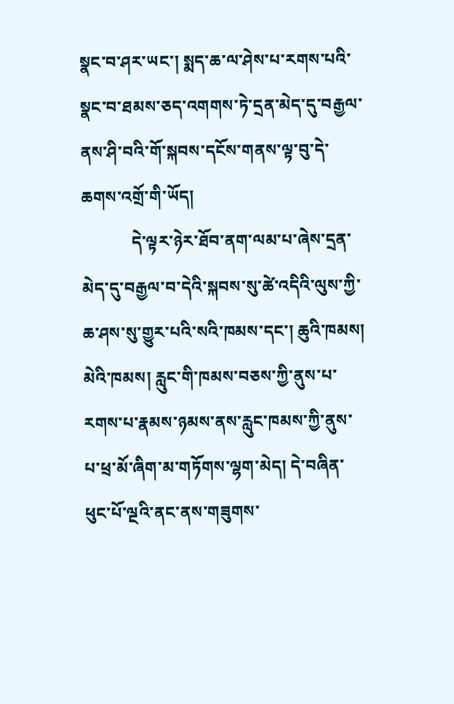སྣང་བ་ཤར་ཡང་། སྨད་ཆ་ལ་ཤེས་པ་རགས་པའི་སྣང་བ་ཐམས་ཅད་འགགས་ཏེ་དྲན་མེད་དུ་བརྒྱལ་ནས་ཤི་བའི་གོ་སྐབས་དངོས་གནས་ལྟ་བུ་དེ་ཆགས་འགྲོ་གི་ཡོད།
            དེ་ལྟར་ཉེར་ཐོབ་ནག་ལམ་པ་ཞེས་དྲན་མེད་དུ་བརྒྱལ་བ་དེའི་སྐབས་སུ་ཚེ་འདིའི་ལུས་ཀྱི་ཆ་ཤས་སུ་གྱུར་པའི་སའི་ཁམས་དང་། ཆུའི་ཁམས། མེའི་ཁམས། རླུང་གི་ཁམས་བཅས་ཀྱི་ནུས་པ་རགས་པ་རྣམས་ཉམས་ནས་རླུང་ཁམས་ཀྱི་ནུས་པ་ཕྲ་མོ་ཞིག་མ་གཏོགས་ལྷག་མེད། དེ་བཞིན་ཕུང་པོ་ལྔའི་ནང་ནས་གཟུགས་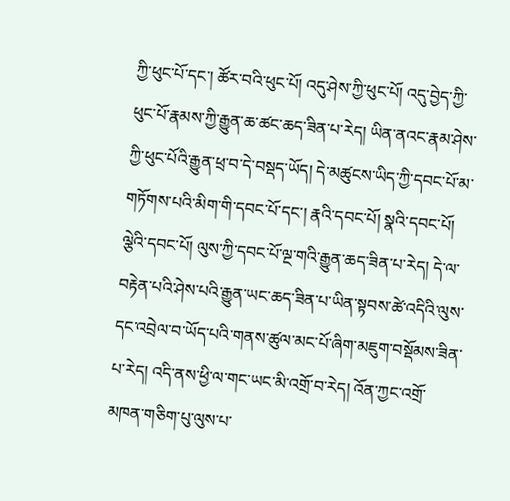ཀྱི་ཕུང་པོ་དང་། ཚོར་བའི་ཕུང་པོ། འདུ་ཤེས་ཀྱི་ཕུང་པོ། འདུ་བྱེད་ཀྱི་ཕུང་པོ་རྣམས་ཀྱི་རྒྱུན་ཆ་ཚང་ཆད་ཟིན་པ་རེད། ཡིན་ནའང་རྣམ་ཤེས་ཀྱི་ཕུང་པོའི་རྒྱུན་ཕྲ་བ་དེ་བསྡད་ཡོད། དེ་མཚུངས་ཡིད་ཀྱི་དབང་པོ་མ་གཏོགས་པའི་མིག་གི་དབང་པོ་དང་། རྣའི་དབང་པོ། སྣའི་དབང་པོ། ལྕེའི་དབང་པོ། ལུས་ཀྱི་དབང་པོ་ལྔ་གའི་རྒྱུན་ཆད་ཟིན་པ་རེད། དེ་ལ་བརྟེན་པའི་ཤེས་པའི་རྒྱུན་ཡང་ཆད་ཟིན་པ་ཡིན་སྟབས་ཚེ་འདིའི་ལུས་དང་འབྲེལ་བ་ཡོད་པའི་གནས་ཚུལ་མང་པོ་ཞིག་མཇུག་བསྡོམས་ཟིན་པ་རེད། འདི་ནས་ཕྱི་ལ་གང་ཡང་མི་འགྲོ་བ་རེད། འོན་ཀྱང་འགྲོ་མཁན་གཅིག་པུ་ལུས་པ་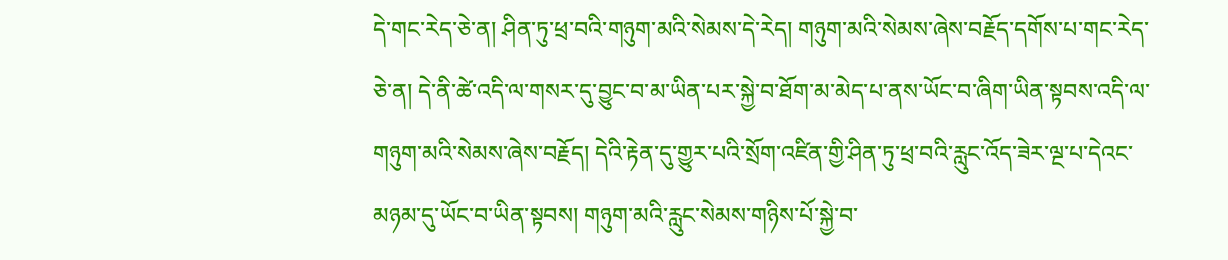དེ་གང་རེད་ཅེ་ན། ཤིན་ཏུ་ཕྲ་བའི་གཉུག་མའི་སེམས་དེ་རེད། གཉུག་མའི་སེམས་ཞེས་བརྗོད་དགོས་པ་གང་རེད་ཅེ་ན། དེ་ནི་ཚེ་འདི་ལ་གསར་དུ་བྱུང་བ་མ་ཡིན་པར་སྐྱེ་བ་ཐོག་མ་མེད་པ་ནས་ཡོང་བ་ཞིག་ཡིན་སྟབས་འདི་ལ་གཉུག་མའི་སེམས་ཞེས་བརྗོད། དེའི་རྟེན་དུ་གྱུར་པའི་སྲོག་འཛིན་གྱི་ཤིན་ཏུ་ཕྲ་བའི་རླུང་འོད་ཟེར་ལྔ་པ་དེའང་མཉམ་དུ་ཡོང་བ་ཡིན་སྟབས། གཉུག་མའི་རླུང་སེམས་གཉིས་པོ་སྐྱེ་བ་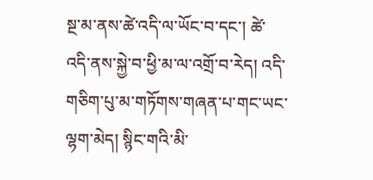སྔ་མ་ནས་ཚེ་འདི་ལ་ཡོང་བ་དང་། ཚེ་འདི་ནས་སྐྱེ་བ་ཕྱི་མ་ལ་འགྲོ་བ་རེད། འདི་གཅིག་པུ་མ་གཏོགས་གཞན་པ་གང་ཡང་ལྷག་མེད། སྙིང་གའི་མི་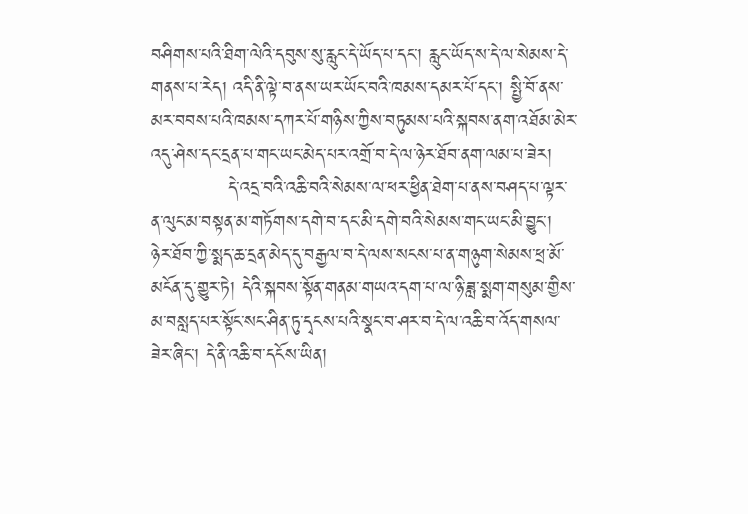བཤིགས་པའི་ཐིག་ལེའི་དབུས་སུ་རླུང་དེ་ཡོད་པ་དང་། རླུང་ཡོད་ས་དེ་ལ་སེམས་དེ་གནས་པ་རེད། འདི་ནི་ལྟེ་བ་ནས་ཡར་ཡོང་བའི་ཁམས་དམར་པོ་དང་། སྤྱི་བོ་ནས་མར་བབས་པའི་ཁམས་དཀར་པོ་གཉིས་ཀྱིས་བཏུམས་པའི་སྐབས་ནག་འཐོམ་མེར་འདུ་ཤེས་དང་དྲན་པ་གང་ཡང་མེད་པར་འགྲོ་བ་དེ་ལ་ཉེར་ཐོབ་ནག་ལམ་པ་ཟེར།
            དེ་འདྲ་བའི་འཆི་བའི་སེམས་ལ་ཕར་ཕྱིན་ཐེག་པ་ནས་བཤད་པ་ལྟར་ན་ལུང་མ་བསྟན་མ་གཏོགས་དགེ་བ་དང་མི་དགེ་བའི་སེམས་གང་ཡང་མི་བྱུང་། ཉེར་ཐོབ་ཀྱི་སྨད་ཆ་དྲན་མེད་དུ་བརྒྱལ་བ་དེ་ལས་སངས་པ་ན་གཉུག་སེམས་ཕྲ་མོ་མངོན་དུ་གྱུར་ཏེ། དེའི་སྐབས་སྟོན་གནམ་གཡའ་དག་པ་ལ་ཉི་ཟླ་སྨག་གསུམ་གྱིས་མ་བསླད་པར་སྟོང་སང་ཤིན་ཏུ་དྭངས་པའི་སྣང་བ་ཤར་བ་དེ་ལ་འཆི་བ་འོད་གསལ་ཟེར་ཞིང་། དེ་ནི་འཆི་བ་དངོས་ཡིན།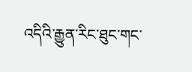འདིའི་རྒྱུན་རིང་ཐུང་གང་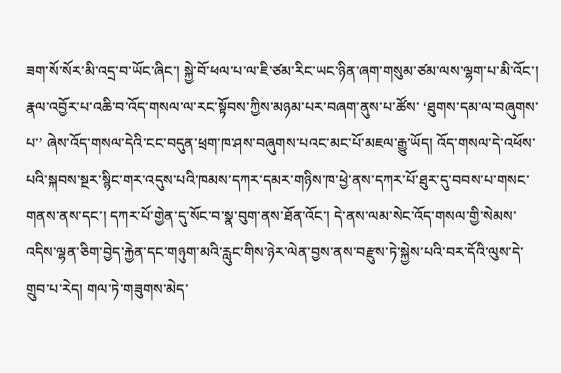ཟག་སོ་སོར་མི་འདྲ་བ་ཡོང་ཞིང་། སྐྱེ་བོ་ཕལ་པ་ལ་ཇི་ཙམ་རིང་ཡང་ཉིན་ཞག་གསུམ་ཙམ་ལས་ལྷག་པ་མི་འོང་། རྣལ་འབྱོར་པ་འཆི་བ་འོད་གསལ་ལ་རང་སྟོབས་ཀྱིས་མཉམ་པར་བཞག་ནུས་པ་ཚོས་ ‘ཐུགས་དམ་ལ་བཞུགས་པ་’ ཞེས་འོད་གསལ་དེའི་ངང་བདུན་ཕྲག་ཁ་ཤས་བཞུགས་པའང་མང་པོ་མཇལ་རྒྱུ་ཡོད། འོད་གསལ་དེ་འཕོས་པའི་སྐབས་སྔར་སྙིང་གར་འདུས་པའི་ཁམས་དཀར་དམར་གཉིས་ཁ་ཕྱེ་ནས་དཀར་པོ་ཐུར་དུ་བབས་པ་གསང་གནས་ནས་དང་། དཀར་པོ་གྱེན་དུ་སོང་བ་སྣ་བུག་ནས་ཐོན་འོང་། དེ་ནས་ལམ་སེང་འོད་གསལ་གྱི་སེམས་འདིས་ལྷན་ཅིག་བྱེད་རྐྱེན་དང་གཉུག་མའི་རླུང་གིས་ཉེར་ལེན་བྱས་ནས་བརྫུས་ཏེ་སྐྱེས་པའི་བར་དོའི་ལུས་དེ་གྲུབ་པ་རེད། གལ་ཏེ་གཟུགས་མེད་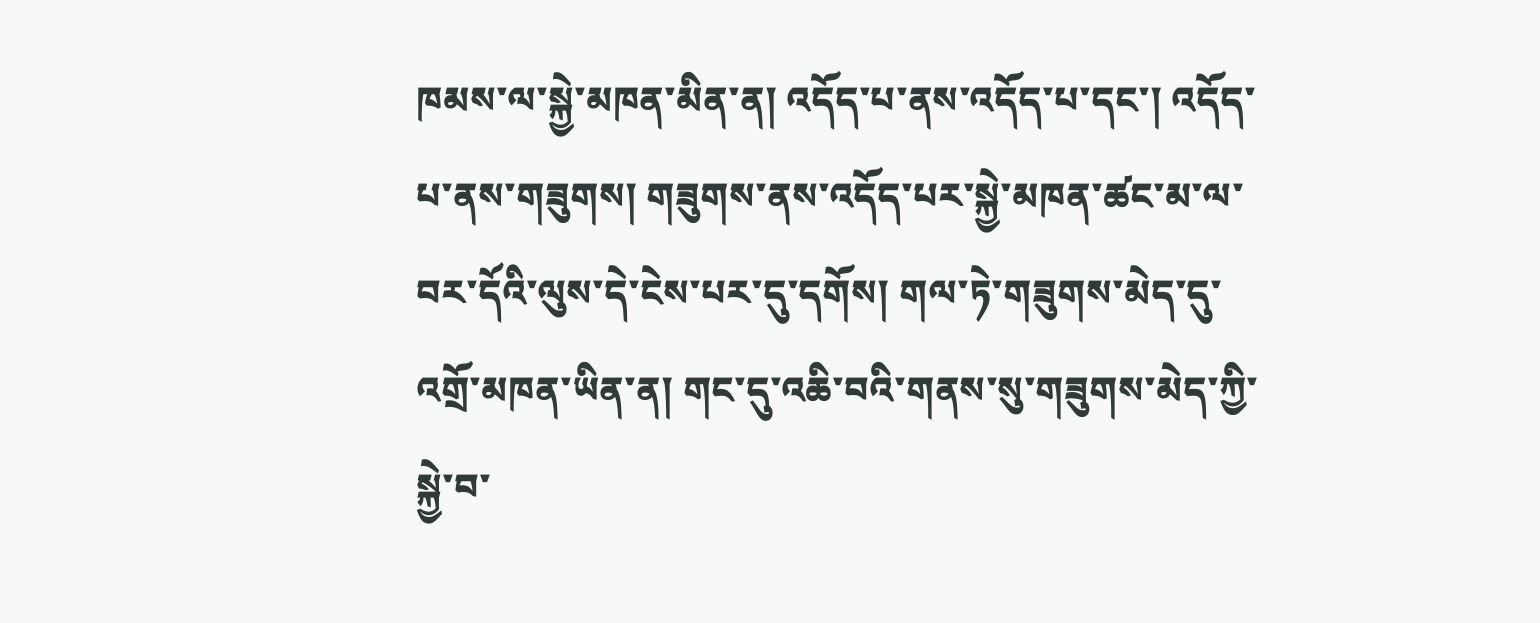ཁམས་ལ་སྐྱེ་མཁན་མིན་ན། འདོད་པ་ནས་འདོད་པ་དང་། འདོད་པ་ནས་གཟུགས། གཟུགས་ནས་འདོད་པར་སྐྱེ་མཁན་ཚང་མ་ལ་བར་དོའི་ལུས་དེ་ངེས་པར་དུ་དགོས། གལ་ཏེ་གཟུགས་མེད་དུ་འགྲོ་མཁན་ཡིན་ན། གང་དུ་འཆི་བའི་གནས་སུ་གཟུགས་མེད་ཀྱི་སྐྱེ་བ་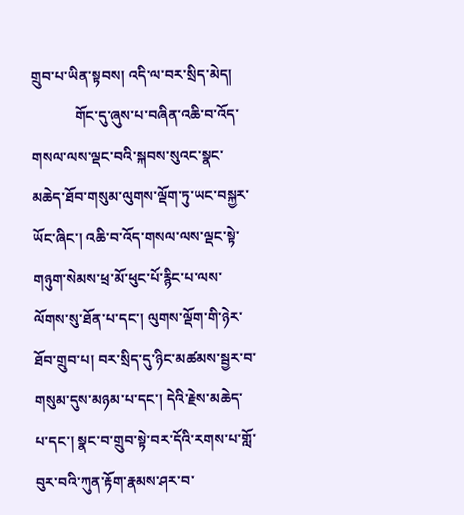གྲུབ་པ་ཡིན་སྟབས། འདི་ལ་བར་སྲིད་མེད།
            གོང་དུ་ཞུས་པ་བཞིན་འཆི་བ་འོད་གསལ་ལས་ལྡང་བའི་སྐབས་སུའང་སྣང་མཆེད་ཐོབ་གསུམ་ལུགས་ལྡོག་ཏུ་ཡང་བསྐྱར་ཡོང་ཞིང་། འཆི་བ་འོད་གསལ་ལས་ལྡང་སྟེ་གཉུག་སེམས་ཕྲ་མོ་ཕུང་པོ་རྙིང་པ་ལས་ལོགས་སུ་ཐོན་པ་དང་། ལུགས་ལྡོག་གི་ཉེར་ཐོབ་གྲུབ་པ། བར་སྲིད་དུ་ཉིང་མཚམས་སྦྱར་བ་གསུམ་དུས་མཉམ་པ་དང་། དེའི་རྗེས་མཆེད་པ་དང་། སྣང་བ་གྲུབ་སྟེ་བར་དོའི་རགས་པ་གློ་བུར་བའི་ཀུན་རྟོག་རྣམས་ཤར་བ་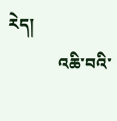རེད།
            འཆི་བའི་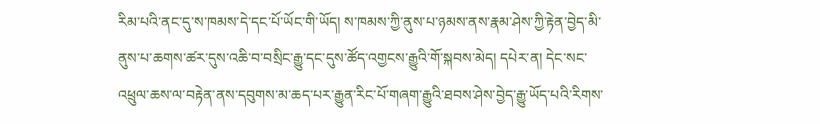རིམ་པའི་ནང་དུ་ས་ཁམས་དེ་དང་པོ་ཡོང་གི་ཡོད། ས་ཁམས་ཀྱི་ནུས་པ་ཉམས་ནས་རྣམ་ཤེས་ཀྱི་རྟེན་བྱེད་མི་ནུས་པ་ཆགས་ཚར་དུས་འཆི་བ་བསྲིང་རྒྱུ་དང་དུས་ཚོད་འགྱངས་རྒྱུའི་གོ་སྐབས་མེད། དཔེར་ན། དེང་སང་འཕྲུལ་ཆས་ལ་བརྟེན་ནས་དབུགས་མ་ཆད་པར་རྒྱུན་རིང་པོ་གཞག་རྒྱུའི་ཐབས་ཤེས་བྱེད་རྒྱུ་ཡོད་པའི་རིགས་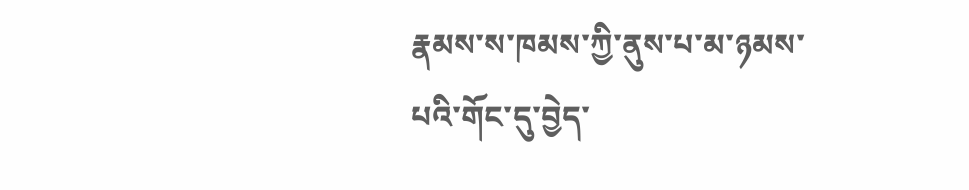རྣམས་ས་ཁམས་ཀྱི་ནུས་པ་མ་ཉམས་པའི་གོང་དུ་བྱེད་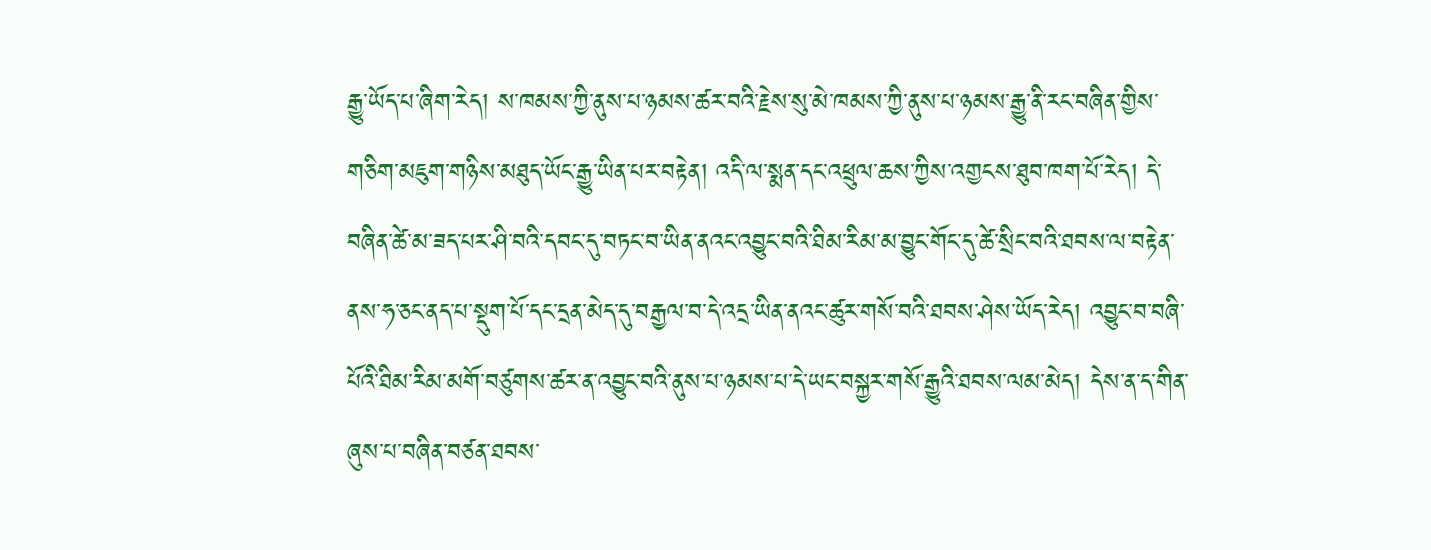རྒྱུ་ཡོད་པ་ཞིག་རེད། ས་ཁམས་ཀྱི་ནུས་པ་ཉམས་ཚར་བའི་རྗེས་སུ་མེ་ཁམས་ཀྱི་ནུས་པ་ཉམས་རྒྱུ་ནི་རང་བཞིན་གྱིས་གཅིག་མཇུག་གཉིས་མཐུད་ཡོང་རྒྱུ་ཡིན་པར་བརྟེན། འདི་ལ་སྨན་དང་འཕྲུལ་ཆས་ཀྱིས་འགྱངས་ཐུབ་ཁག་པོ་རེད། དེ་བཞིན་ཚེ་མ་ཟད་པར་ཤི་བའི་དབང་དུ་བཏང་བ་ཡིན་ནའང་འབྱུང་བའི་ཐིམ་རིམ་མ་བྱུང་གོང་དུ་ཚེ་སྲིང་བའི་ཐབས་ལ་བརྟེན་ནས་ཧ་ཅང་ནད་པ་སྡུག་པོ་དང་དྲན་མེད་དུ་བརྒྱལ་བ་དེ་འདྲ་ཡིན་ནའང་ཚུར་གསོ་བའི་ཐབས་ཤེས་ཡོད་རེད། འབྱུང་བ་བཞི་པོའི་ཐིམ་རིམ་མགོ་བཙུགས་ཚར་ན་འབྱུང་བའི་ནུས་པ་ཉམས་པ་དེ་ཡང་བསྐྱར་གསོ་རྒྱུའི་ཐབས་ལམ་མེད། དེས་ན་ད་གིན་ཞུས་པ་བཞིན་བཙན་ཐབས་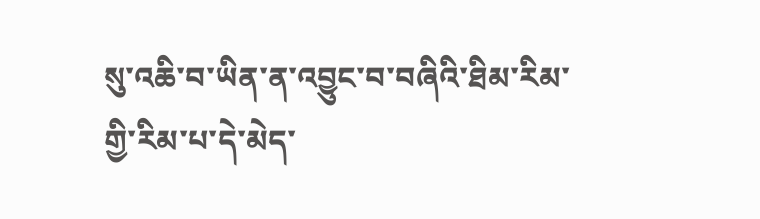སུ་འཆི་བ་ཡིན་ན་འབྱུང་བ་བཞིའི་ཐིམ་རིམ་གྱི་རིམ་པ་དེ་མེད་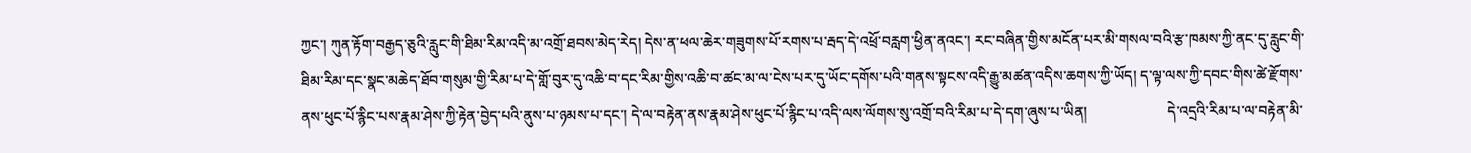ཀྱང་། ཀུན་རྟོག་བརྒྱད་ཅུའི་རླུང་གི་ཐིམ་རིམ་འདི་མ་འགྲོ་ཐབས་མེད་རེད། དེས་ན་ཕལ་ཆེར་གཟུགས་པོ་རགས་པ་རྦད་དེ་འཕྲོ་བརླག་ཕྱིན་ནའང་། རང་བཞིན་གྱིས་མངོན་པར་མི་གསལ་བའི་རྩ་ཁམས་ཀྱི་ནང་དུ་རླུང་གི་ཐིམ་རིམ་དང་སྣང་མཆེད་ཐོབ་གསུམ་གྱི་རིམ་པ་དེ་གློ་བུར་དུ་འཆི་བ་དང་རིམ་གྱིས་འཆི་བ་ཚང་མ་ལ་ངེས་པར་དུ་ཡོང་དགོས་པའི་གནས་སྟངས་འདི་རྒྱུ་མཚན་འདིས་ཆགས་ཀྱི་ཡོད། ད་ལྟ་ལས་ཀྱི་དབང་གིས་ཚེ་རྫོགས་ནས་ཕུང་པོ་རྙིང་པས་རྣམ་ཤེས་ཀྱི་རྟེན་བྱེད་པའི་ནུས་པ་ཉམས་པ་དང་། དེ་ལ་བརྟེན་ནས་རྣམ་ཤེས་ཕུང་པོ་རྙིང་པ་འདི་ལས་ལོགས་སུ་འགྲོ་བའི་རིམ་པ་དེ་དག་ཞུས་པ་ཡིན།                      དེ་འདྲའི་རིམ་པ་ལ་བརྟེན་མི་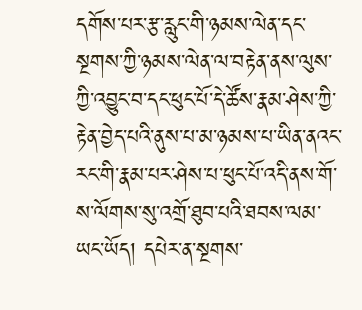དགོས་པར་རྩ་རླུང་གི་ཉམས་ལེན་དང་སྔགས་ཀྱི་ཉམས་ལེན་ལ་བརྟེན་ནས་ལུས་ཀྱི་འབྱུང་བ་དང་ཕུང་པོ་དེ་ཚོས་རྣམ་ཤེས་ཀྱི་རྟེན་བྱེད་པའི་ནུས་པ་མ་ཉམས་པ་ཡིན་ནའང་རང་གི་རྣམ་པར་ཤེས་པ་ཕུང་པོ་འདི་ནས་གོ་ས་ལོགས་སུ་འགྲོ་ཐུབ་པའི་ཐབས་ལམ་ཡང་ཡོད། དཔེར་ན་སྔགས་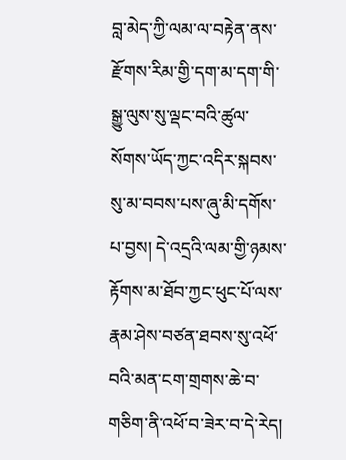བླ་མེད་ཀྱི་ལམ་ལ་བརྟེན་ནས་རྫོགས་རིམ་གྱི་དག་མ་དག་གི་སྒྱུ་ལུས་སུ་ལྡང་བའི་ཚུལ་སོགས་ཡོད་ཀྱང་འདིར་སྐབས་སུ་མ་བབས་པས་ཞུ་མི་དགོས་པ་བྱས། དེ་འདྲའི་ལམ་གྱི་ཉམས་རྟོགས་མ་ཐོབ་ཀྱང་ཕུང་པོ་ལས་རྣམ་ཤེས་བཙན་ཐབས་སུ་འཕོ་བའི་མན་ངག་གྲགས་ཆེ་བ་གཅིག་ནི་འཕོ་བ་ཟེར་བ་དེ་རེད།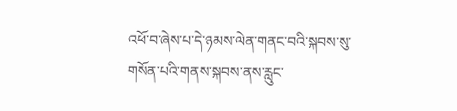འཕོ་བ་ཞེས་པ་དེ་ཉམས་ལེན་གནང་བའི་སྐབས་སུ་གསོན་པའི་གནས་སྐབས་ནས་རླུང་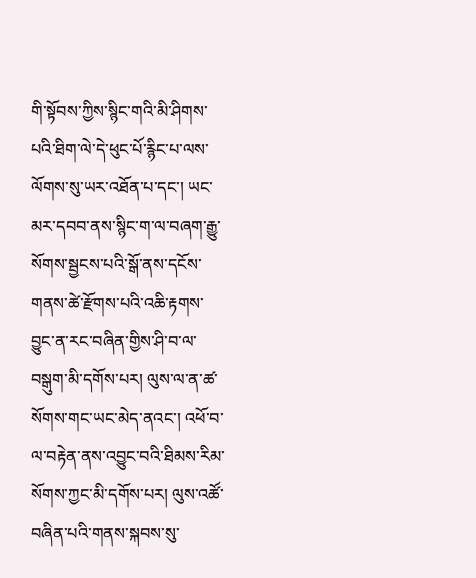གི་སྟོབས་ཀྱིས་སྙིང་གའི་མི་ཤིགས་པའི་ཐིག་ལེ་དེ་ཕུང་པོ་རྙིང་པ་ལས་ལོགས་སུ་ཡར་འཐོན་པ་དང་། ཡང་མར་དབབ་ནས་སྙིང་ག་ལ་བཞག་རྒྱུ་སོགས་སྦྱངས་པའི་སྒོ་ནས་དངོས་གནས་ཚེ་རྫོགས་པའི་འཆི་རྟགས་བྱུང་ན་རང་བཞིན་གྱིས་ཤི་བ་ལ་བསྒུག་མི་དགོས་པར། ལུས་ལ་ན་ཚ་སོགས་གང་ཡང་མེད་ནའང་། འཕོ་བ་ལ་བརྟེན་ནས་འབྱུང་བའི་ཐིམས་རིམ་སོགས་ཀྱང་མི་དགོས་པར། ལུས་འཚོ་བཞིན་པའི་གནས་སྐབས་སུ་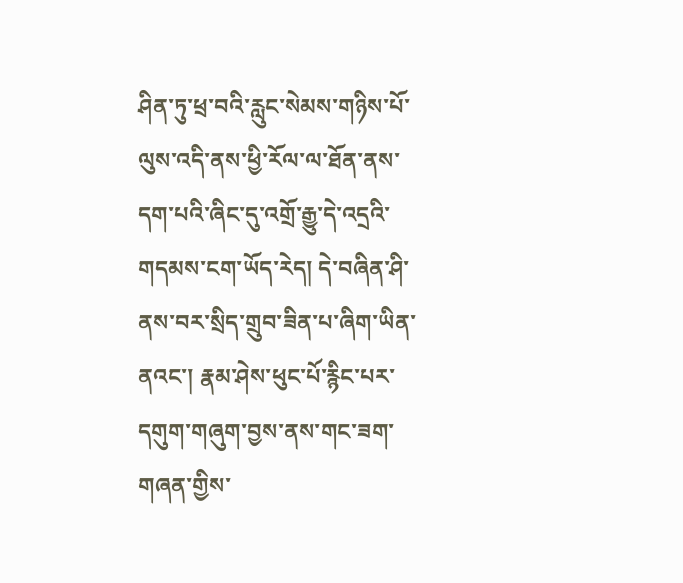ཤིན་ཏུ་ཕྲ་བའི་རླུང་སེམས་གཉིས་པོ་ལུས་འདི་ནས་ཕྱི་རོལ་ལ་ཐོན་ནས་དག་པའི་ཞིང་དུ་འགྲོ་རྒྱུ་དེ་འདྲའི་གདམས་ངག་ཡོད་རེད། དེ་བཞིན་ཤི་ནས་བར་སྲིད་གྲུབ་ཟིན་པ་ཞིག་ཡིན་ནའང་། རྣམ་ཤེས་ཕུང་པོ་རྙིང་པར་དགུག་གཞུག་བྱས་ནས་གང་ཟག་གཞན་གྱིས་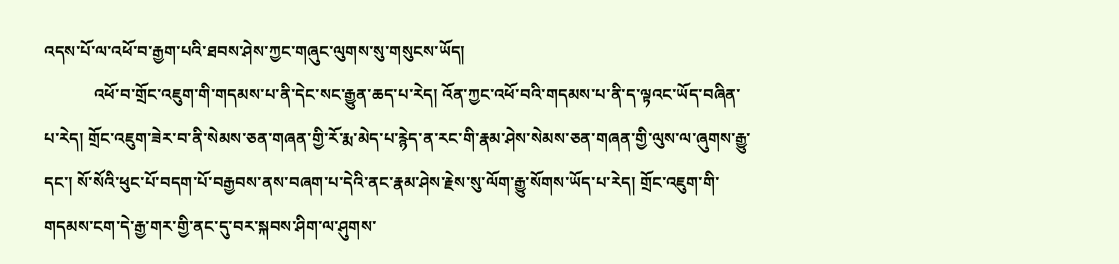འདས་པོ་ལ་འཕོ་བ་རྒྱག་པའི་ཐབས་ཤེས་ཀྱང་གཞུང་ལུགས་སུ་གསུངས་ཡོད།
            འཕོ་བ་གྲོང་འཇུག་གི་གདམས་པ་ནི་དེང་སང་རྒྱུན་ཆད་པ་རེད། འོན་ཀྱང་འཕོ་བའི་གདམས་པ་ནི་ད་ལྟའང་ཡོད་བཞིན་པ་རེད། གྲོང་འཇུག་ཟེར་བ་ནི་སེམས་ཅན་གཞན་གྱི་རོ་རྨ་མེད་པ་རྙེད་ན་རང་གི་རྣམ་ཤེས་སེམས་ཅན་གཞན་གྱི་ལུས་ལ་ཞུགས་རྒྱུ་དང་། སོ་སོའི་ཕུང་པོ་བདག་པོ་བརྒྱབས་ནས་བཞག་པ་དེའི་ནང་རྣམ་ཤེས་རྗེས་སུ་ལོག་རྒྱུ་སོགས་ཡོད་པ་རེད། གྲོང་འཇུག་གི་གདམས་ངག་དེ་རྒྱ་གར་གྱི་ནང་དུ་བར་སྐབས་ཤིག་ལ་ཤུགས་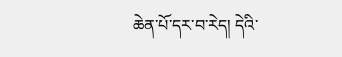ཆེན་པོ་དར་བ་རེད། དེའི་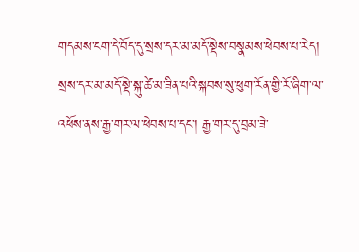གདམས་ངག་དེ་བོད་དུ་སྲས་དར་མ་མདོ་སྡེས་བསྣམས་ཕེབས་པ་རེད། སྲས་དར་མ་མདོ་སྡེ་སྐུ་ཚེ་མ་ཟིན་པའི་སྐབས་སུ་ཕུག་རོན་གྱི་རོ་ཞིག་ལ་འཕོས་ནས་རྒྱ་གར་ལ་ཕེབས་པ་དང་། རྒྱ་གར་དུ་བྲམ་ཟེ་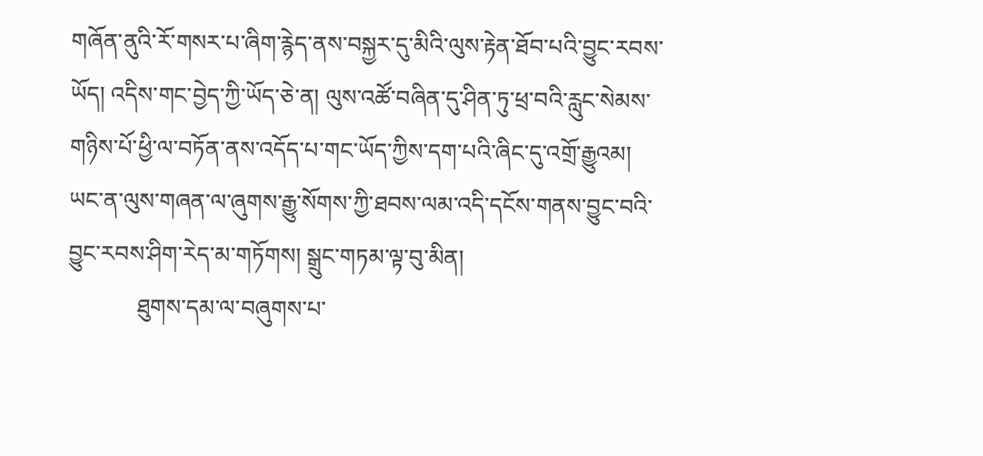གཞོན་ནུའི་རོ་གསར་པ་ཞིག་རྙེད་ནས་བསྐྱར་དུ་མིའི་ལུས་རྟེན་ཐོབ་པའི་བྱུང་རབས་ཡོད། འདིས་གང་བྱེད་ཀྱི་ཡོད་ཅེ་ན། ལུས་འཚོ་བཞིན་དུ་ཤིན་ཏུ་ཕྲ་བའི་རླུང་སེམས་གཉིས་པོ་ཕྱི་ལ་བཏོན་ནས་འདོད་པ་གང་ཡོད་ཀྱིས་དག་པའི་ཞིང་དུ་འགྲོ་རྒྱུའམ། ཡང་ན་ལུས་གཞན་ལ་ཞུགས་རྒྱུ་སོགས་ཀྱི་ཐབས་ལམ་འདི་དངོས་གནས་བྱུང་བའི་བྱུང་རབས་ཤིག་རེད་མ་གཏོགས། སྒྲུང་གཏམ་ལྟ་བུ་མིན།
            ཐུགས་དམ་ལ་བཞུགས་པ་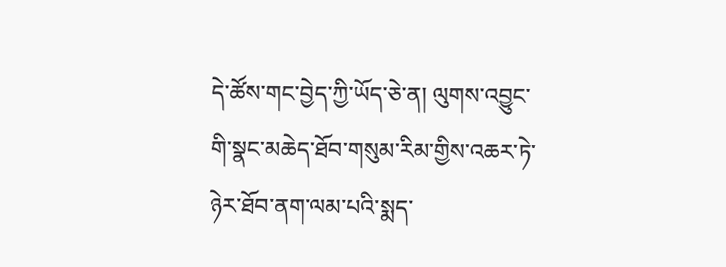དེ་ཚོས་གང་བྱེད་ཀྱི་ཡོད་ཅེ་ན། ལུགས་འབྱུང་གི་སྣང་མཆེད་ཐོབ་གསུམ་རིམ་གྱིས་འཆར་ཏེ་ཉེར་ཐོབ་ནག་ལམ་པའི་སྨད་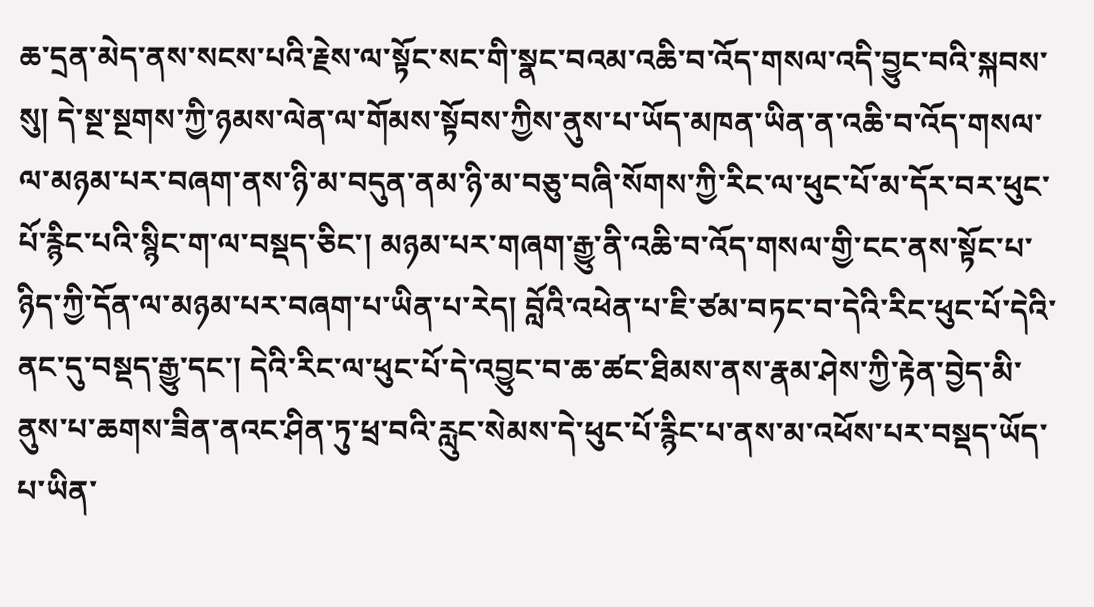ཆ་དྲན་མེད་ནས་སངས་པའི་རྗེས་ལ་སྟོང་སང་གི་སྣང་བའམ་འཆི་བ་འོད་གསལ་འདི་བྱུང་བའི་སྐབས་སུ། དེ་སྔ་སྔགས་ཀྱི་ཉམས་ལེན་ལ་གོམས་སྟོབས་ཀྱིས་ནུས་པ་ཡོད་མཁན་ཡིན་ན་འཆི་བ་འོད་གསལ་ལ་མཉམ་པར་བཞག་ནས་ཉི་མ་བདུན་ནམ་ཉི་མ་བཅུ་བཞི་སོགས་ཀྱི་རིང་ལ་ཕུང་པོ་མ་དོར་བར་ཕུང་པོ་རྙིང་པའི་སྙིང་ག་ལ་བསྡད་ཅིང་། མཉམ་པར་གཞག་རྒྱུ་ནི་འཆི་བ་འོད་གསལ་གྱི་ངང་ནས་སྟོང་པ་ཉིད་ཀྱི་དོན་ལ་མཉམ་པར་བཞག་པ་ཡིན་པ་རེད། བློའི་འཕེན་པ་ཇི་ཙམ་བཏང་བ་དེའི་རིང་ཕུང་པོ་དེའི་ནང་དུ་བསྡད་རྒྱུ་དང་། དེའི་རིང་ལ་ཕུང་པོ་དེ་འབྱུང་བ་ཆ་ཚང་ཐིམས་ནས་རྣམ་ཤེས་ཀྱི་རྟེན་བྱེད་མི་ནུས་པ་ཆགས་ཟིན་ནའང་ཤིན་ཏུ་ཕྲ་བའི་རླུང་སེམས་དེ་ཕུང་པོ་རྙིང་པ་ནས་མ་འཕོས་པར་བསྡད་ཡོད་པ་ཡིན་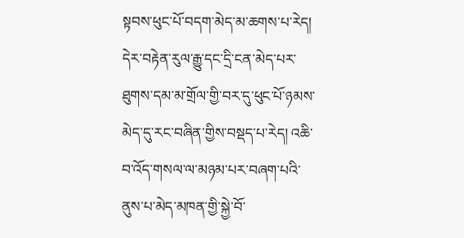སྟབས་ཕུང་པོ་བདག་མེད་མ་ཆགས་པ་རེད། དེར་བརྟེན་རུལ་རྒྱུ་དང་དྲི་ངན་མེད་པར་ཐུགས་དམ་མ་གྲོལ་གྱི་བར་དུ་ཕུང་པོ་ཉམས་མེད་དུ་རང་བཞིན་གྱིས་བསྡད་པ་རེད། འཆི་བ་འོད་གསལ་ལ་མཉམ་པར་བཞག་པའི་ནུས་པ་མེད་མཁན་གྱི་སྐྱེ་བོ་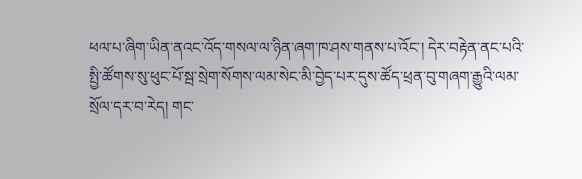ཕལ་པ་ཞིག་ཡིན་ནའང་འོད་གསལ་ལ་ཉིན་ཞག་ཁ་ཤས་གནས་པ་འོང་། དེར་བརྟེན་ནང་པའི་སྤྱི་ཚོགས་སུ་ཕུང་པོ་སྦ་སྲེག་སོགས་ལམ་སེང་མི་བྱེད་པར་དུས་ཚོད་ཕྲན་བུ་གཞག་རྒྱུའི་ལམ་སྲོལ་དར་བ་རེད། གང་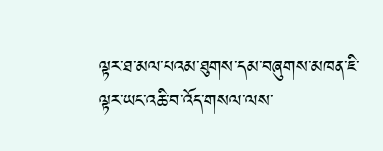ལྟར་ཐ་མལ་པའམ་ཐུགས་དམ་བཞུགས་མཁན་ཇི་ལྟར་ཡང་འཆི་བ་འོད་གསལ་ལས་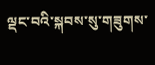ལྡང་བའི་སྐབས་སུ་གཟུགས་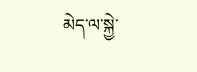མེད་ལ་སྐྱེ་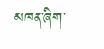མཁན་ཞིག་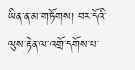ཡིན་ན་མ་གཏོགས། བར་དོའི་ལུས་རྟེན་ལ་འགྲོ་དགོས་པ་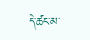དེ་ཚང་མ་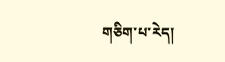གཅིག་པ་རེད།